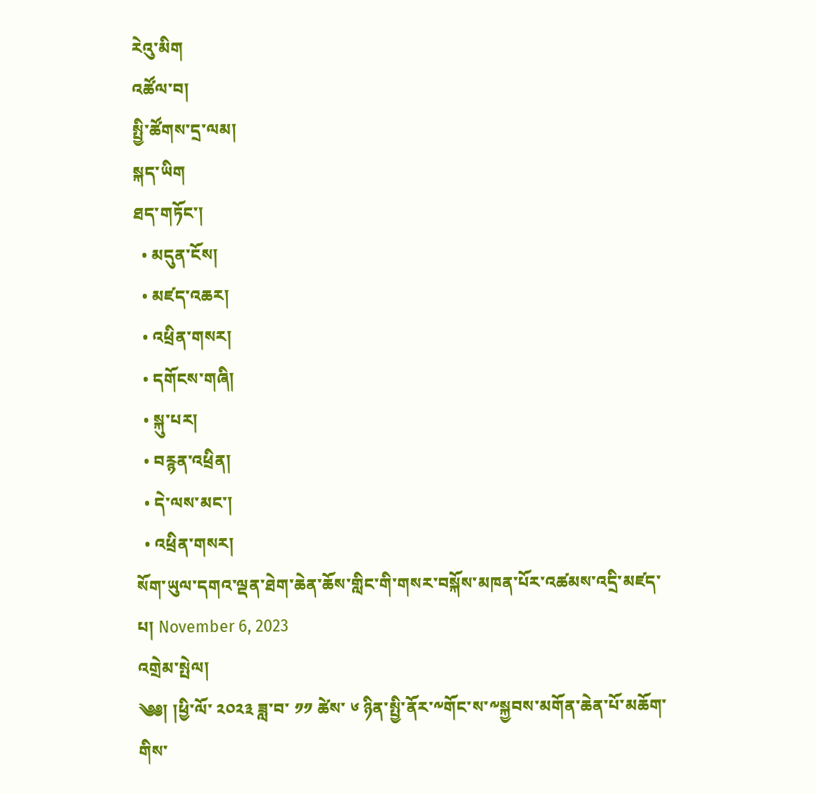རེའུ་མིག
འཚོལ་བ།
སྤྱི་ཚོགས་དྲ་ལམ།
སྐད་ཡིག
ཐད་གཏོང་།
  • མདུན་ངོས།
  • མཛད་འཆར།
  • འཕྲིན་གསར།
  • དགོངས་གཞི།
  • སྐུ་པར།
  • བརྙན་འཕྲིན།
  • དེ་ལས་མང་།
  • འཕྲིན་གསར།
སོག་ཡུལ་དགའ་ལྡན་ཐེག་ཆེན་ཆོས་གླིང་གི་གསར་བསྐོས་མཁན་པོར་འཚམས་འདྲི་མཛད་པ། November 6, 2023
འགྲེམ་སྤེལ།
༄༅། །ཕྱི་ལོ་ ༢༠༢༣ ཟླ་བ་ ༡༡ ཚེས་ ༦ ཉིན་སྤྱི་ནོར་༸གོང་ས་༸སྐྱབས་མགོན་ཆེན་པོ་མཆོག་གིས་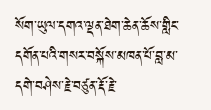སོག་ཡུལ་དགའ་ལྡན་ཐེག་ཆེན་ཆོས་གླིང་དགོན་པའི་གསར་བསྐོས་མཁན་པོ་བླ་མ་དགེ་བཤེས་རྗེ་བཙུན་རྡོ་རྗེ་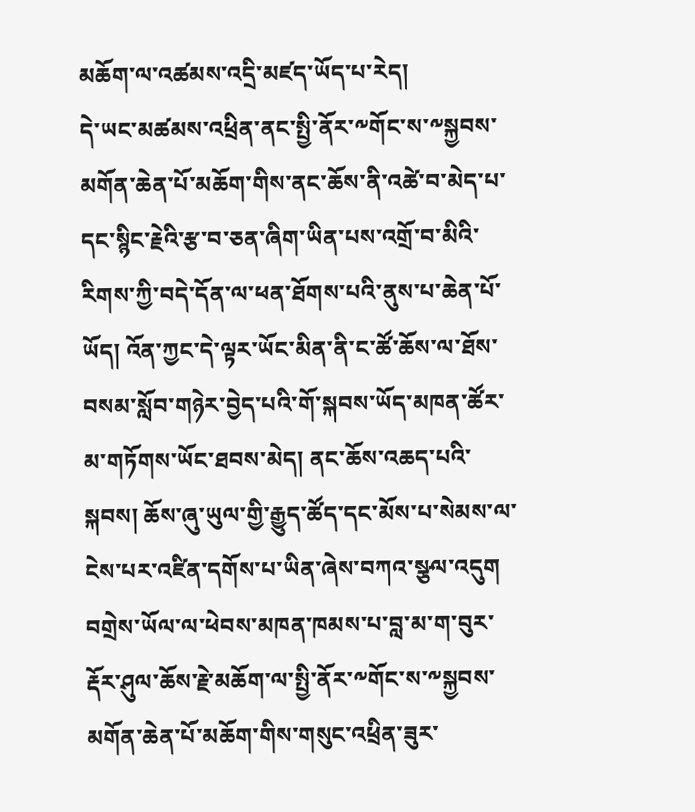མཆོག་ལ་འཚམས་འདྲི་མཛད་ཡོད་པ་རེད།
དེ་ཡང་མཚམས་འཕྲིན་ནང་སྤྱི་ནོར་༸གོང་ས་༸སྐྱབས་མགོན་ཆེན་པོ་མཆོག་གིས་ནང་ཆོས་ནི་འཚེ་བ་མེད་པ་དང་སྙིང་རྗེའི་རྩ་བ་ཅན་ཞིག་ཡིན་པས་འགྲོ་བ་མིའི་རིགས་ཀྱི་བདེ་དོན་ལ་ཕན་ཐོགས་པའི་ནུས་པ་ཆེན་པོ་ཡོད། འོན་ཀྱང་དེ་ལྟར་ཡོང་མིན་ནི་ང་ཚོ་ཆོས་ལ་ཐོས་བསམ་སློབ་གཉེར་བྱེད་པའི་གོ་སྐབས་ཡོད་མཁན་ཚོར་མ་གཏོགས་ཡོང་ཐབས་མེད། ནང་ཆོས་འཆད་པའི་སྐབས། ཆོས་ཞུ་ཡུལ་གྱི་རྒྱུད་ཚོད་དང་མོས་པ་སེམས་ལ་ངེས་པར་འཛིན་དགོས་པ་ཡིན་ཞེས་བཀའ་སྩལ་འདུག
བགྲེས་ཡོལ་ལ་ཕེབས་མཁན་ཁམས་པ་བླ་མ་ག་བུར་རྡོར་ཤུལ་ཆོས་རྗེ་མཆོག་ལ་སྤྱི་ནོར་༸གོང་ས་༸སྐྱབས་མགོན་ཆེན་པོ་མཆོག་གིས་གསུང་འཕྲིན་ཟུར་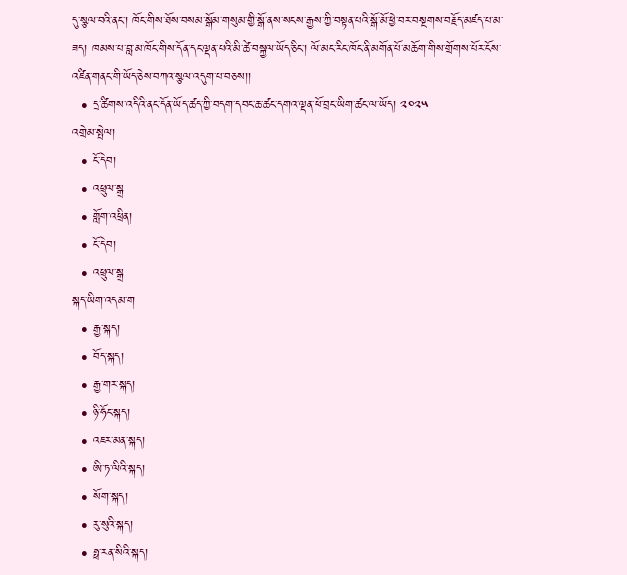དུ་སྩལ་བའི་ནང་། ཁོང་གིས་ཐོས་བསམ་སྒོམ་གསུམ་གྱི་སྒོ་ནས་སངས་རྒྱས་ཀྱི་བསྟན་པའི་སྒོ་མོ་ཕྱེ་བར་བསྔགས་བརྗོད་མཛད་པ་མ་ཟད། ཁམས་པ་བླ་མ་ཁོང་གིས་དོན་དང་ལྡན་པའི་མི་ཚེ་བསྐྱལ་ཡོད་ཅིང་། ལོ་མང་རིང་ཁོང་ནི་མགོན་པོ་མཆོག་གིས་གྲོགས་པོར་ངོས་འཛིན་གནང་གི་ཡོད་ཅེས་བཀའ་སྩལ་འདུག་པ་བཅས།།
  • དྲ་ཚིགས་འདིའི་ནང་དོན་ཡོད་ཚད་ཀྱི་བདག་དབང་ཆ་ཚང་དགའ་ལྡན་ཕོ་བྲང་ཡིག་ཚང་ལ་ཡོད། ༢༠༢༥
འགྲེམ་སྤེལ།
  • ངོ་དེབ།
  • འཕྲུལ་སྒྲ
  • གློག་འཕྲིན།
  • ངོ་དེབ།
  • འཕྲུལ་སྒྲ
སྐད་ཡིག་འདམ་ག
  • རྒྱ་སྐད།
  • བོད་སྐད།
  • རྒྱ་གར་སྐད།
  • ཉི་ཧོང་སྐད།
  • འཇར་མན་སྐད།
  • ཨི་ཏ་ལིའི་སྐད།
  • སོག་སྐད།
  • རུ་སུའི་སྐད།
  • ཧྥ་རན་སིའི་སྐད།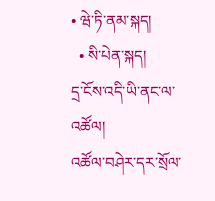• ཝེ་ཏི་ནམ་སྐད།
  • སི་པེན་སྐད།
དྲ་ངོས་འདི་ཡི་ནང་ལ་འཚོལ།
འཚོལ་བཤེར་དར་སྲོལ་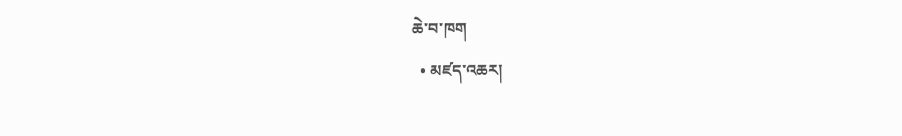ཆེ་བ་ཁག
  • མཛད་འཆར།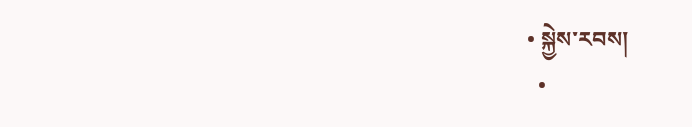• སྐྱེས་རབས།
  •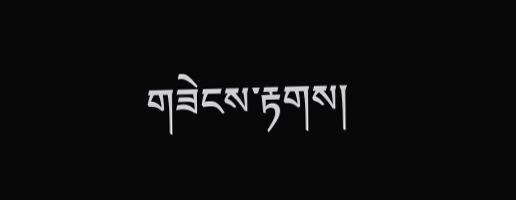གཟེངས་རྟགས།